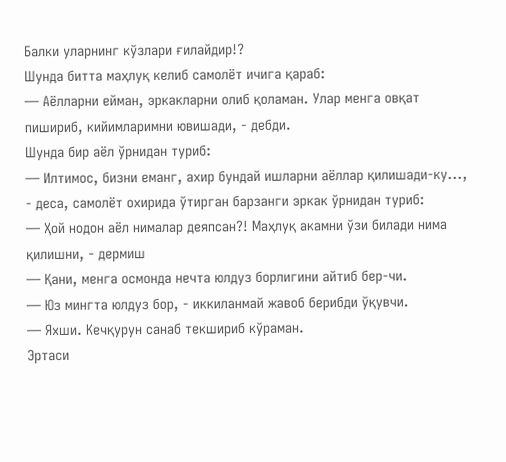Балки уларнинг кўзлари ғилайдир!?
Шунда битта маҳлуқ келиб самолёт ичига қараб:
— Аёлларни ейман, эркакларни олиб қоламан. Улар менга овқат пишириб, кийимларимни ювишади, - дебди.
Шунда бир аёл ўрнидан туриб:
— Илтимос, бизни еманг, ахир бундай ишларни аёллар қилишади-ку..., - деса, самолёт охирида ўтирган барзанги эркак ўрнидан туриб:
— Ҳой нодон аёл нималар деяпсан?! Маҳлуқ акамни ўзи билади нима қилишни, - дермиш
— Қани, менга осмонда нечта юлдуз борлигини айтиб бер-чи.
— Юз мингта юлдуз бор, - иккиланмай жавоб берибди ўқувчи.
— Яхши. Кечқурун санаб текшириб кўраман.
Эртаси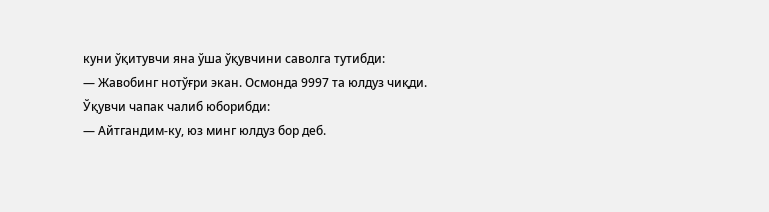куни ўқитувчи яна ўша ўқувчини саволга тутибди:
— Жавобинг нотўғри экан. Осмонда 9997 та юлдуз чиқди.
Ўқувчи чапак чалиб юборибди:
— Айтгандим-ку, юз минг юлдуз бор деб.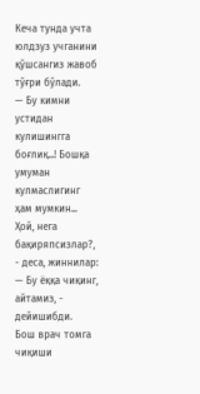Кеча тунда учта юлдзуз учганини қўшсангиз жавоб тўғри бўлади.
— Бу кимни устидан кулишингга боғлиқ...! Бошқа умуман кулмаслигинг ҳам мумкин...
Ҳой, нега бақиряпсизлар?, - деса, жиннилар:
— Бу ёққа чиқинг, айтамиз, - дейишибди.
Бош врач томга чиқиши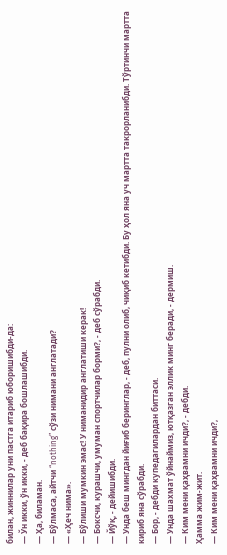билан, жиннилар уни пастга итариб юборишибди-да:
— Ўн икки, ўн икки, - деб бақира бошлашибди.
— Ҳа, биламан.
— Бўлмаса, айтчи “nothing” сўзи нимани англатади?
— «Ҳеч нима».
— Бўлиши мумкин эмас! У ниманидир англатиши керак!
— Боксчи, курашчи, умуман спортчилар борми?, - деб сўрабди.
— Йўқ, - дейишибди.
— Унда беш мингдан йиғиб беринглар, - деб, пулни олиб, чиқиб кетибди. Бу ҳол яна уч мартта такрорланибди. Тўртинчи мартта кириб яна сўрабди.
— Бор, - дебди купедагилардан биттаси.
— Унда шахмат ўйнаймиз, ютқазган эллик минг беради, - дермиш.
— Ким мени қаҳвамни ичди?, - дебди.
Ҳамма жим-жит.
— Ким мени қаҳвамни ичди?,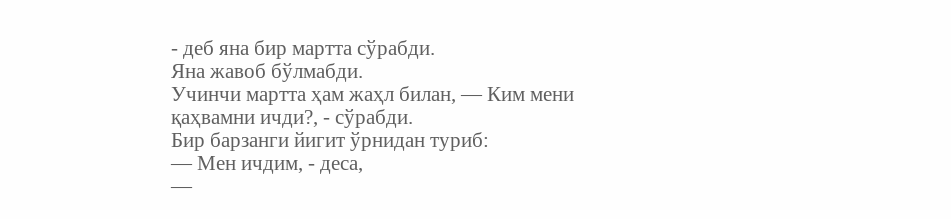- деб яна бир мартта сўрабди.
Яна жавоб бўлмабди.
Учинчи мартта ҳам жаҳл билан, — Ким мени қаҳвамни ичди?, - сўрабди.
Бир барзанги йигит ўрнидан туриб:
— Мен ичдим, - деса,
—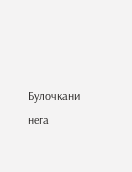Булочкани нега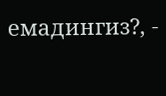емадингиз?, -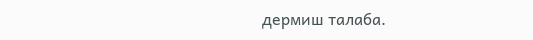дермиш талаба.